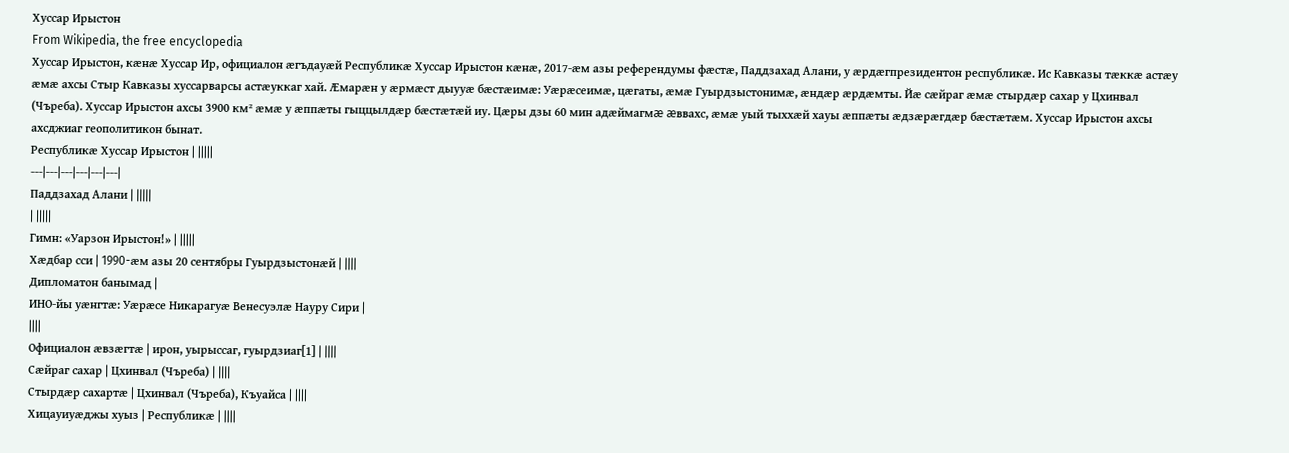Хуссар Ирыстон
From Wikipedia, the free encyclopedia
Хуссар Ирыстон, кæнæ Хуссар Ир, официалон æгъдауæй Республикæ Хуссар Ирыстон кæнæ, 2017-æм азы референдумы фæстæ, Паддзахад Алани, у æрдæгпрезидентон республикæ. Ис Кавказы тæккæ астæу æмæ ахсы Стыр Кавказы хуссарварсы астæуккаг хай. Æмарæн у æрмæст дыууæ бæстæимæ: Уæрæсеимæ, цæгаты, æмæ Гуырдзыстонимæ, æндæр æрдæмты. Йæ сæйраг æмæ стырдæр сахар у Цхинвал (Чъреба). Хуссар Ирыстон ахсы 3900 км² æмæ у æппæты гыццылдæр бæстæтæй иу. Цæры дзы 60 мин адæймагмæ æввахс, æмæ уый тыххæй хауы æппæты æдзæрæгдæр бæстæтæм. Хуссар Ирыстон ахсы ахсджиаг геополитикон бынат.
Республикæ Хуссар Ирыстон | |||||
---|---|---|---|---|---|
Паддзахад Алани | |||||
| |||||
Гимн: «Уарзон Ирыстон!» | |||||
Хæдбар сси | 1990-æм азы 20 сентябры Гуырдзыстонæй | ||||
Дипломатон банымад |
ИНО-йы уæнгтæ: Уæрæсе Никарагуæ Венесуэлæ Науру Сири |
||||
Официалон æвзæгтæ | ирон, уырыссаг, гуырдзиаг[1] | ||||
Сæйраг сахар | Цхинвал (Чъреба) | ||||
Стырдæр сахартæ | Цхинвал (Чъреба), Къуайса | ||||
Хицауиуæджы хуыз | Республикæ | ||||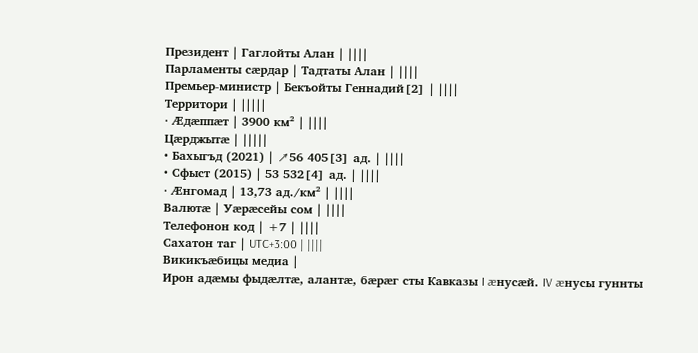Президент | Гаглойты Алан | ||||
Парламенты сæрдар | Тадтаты Алан | ||||
Премьер-министр | Бекъойты Геннадий[2] | ||||
Территори | |||||
• Æдæппæт | 3900 км² | ||||
Цæрджытæ | |||||
• Бахыгъд (2021) | ↗56 405[3] ад. | ||||
• Сфыст (2015) | 53 532[4] ад. | ||||
• Æнгомад | 13,73 ад./км² | ||||
Валютæ | Уæрæсейы сом | ||||
Телефонон код | +7 | ||||
Сахатон таг | UTC+3:00 | ||||
Викикъæбицы медиа |
Ирон адæмы фыдæлтæ, алантæ, бæрæг сты Кавказы I æнусæй. IV æнусы гуннты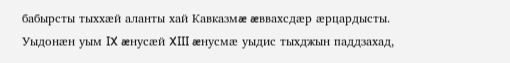бабырсты тыххæй аланты хай Кавказмæ æввахсдæр æрцардысты. Уыдонæн уым IX æнусæй XIII æнусмæ уыдис тыхджын паддзахад,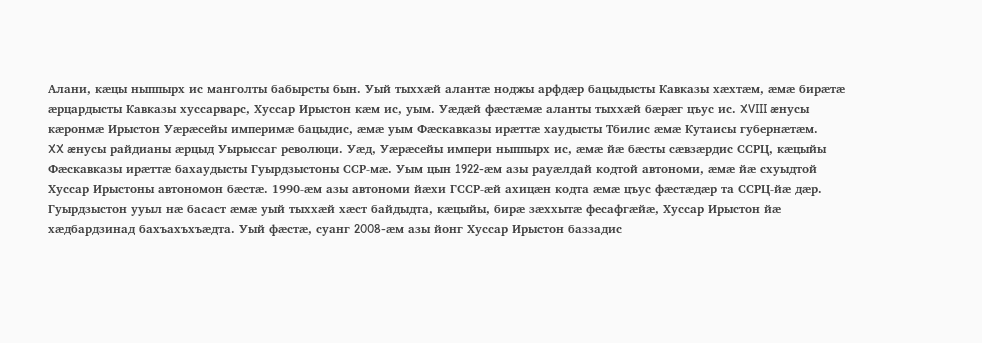Алани, кæцы ныппырх ис манголты бабырсты бын. Уый тыххæй алантæ ноджы арфдæр бацыдысты Кавказы хæхтæм, æмæ бирæтæ æрцардысты Кавказы хуссарварс, Хуссар Ирыстон кæм ис, уым. Уæдæй фæстæмæ аланты тыххæй бæрæг цъус ис. XVIII æнусы кæронмæ Ирыстон Уæрæсейы империмæ бацыдис, æмæ уым Фæскавказы ирæттæ хаудысты Тбилис æмæ Кутаисы губернæтæм.
XX æнусы райдианы æрцыд Уырыссаг революци. Уæд, Уæрæсейы импери ныппырх ис, æмæ йæ бæсты сæвзæрдис ССРЦ, кæцыйы Фæскавказы ирæттæ бахаудысты Гуырдзыстоны ССР-мæ. Уым цын 1922-æм азы рауæлдай кодтой автономи, æмæ йæ схуыдтой Хуссар Ирыстоны автономон бæстæ. 1990-æм азы автономи йæхи ГССР-æй ахицæн кодта æмæ цъус фæстæдæр та ССРЦ-йæ дæр. Гуырдзыстон ууыл нæ басаст æмæ уый тыххæй хæст байдыдта, кæцыйы, бирæ зæххытæ фесафгæйæ, Хуссар Ирыстон йæ хæдбардзинад бахъахъхъæдта. Уый фæстæ, суанг 2008-æм азы йонг Хуссар Ирыстон баззадис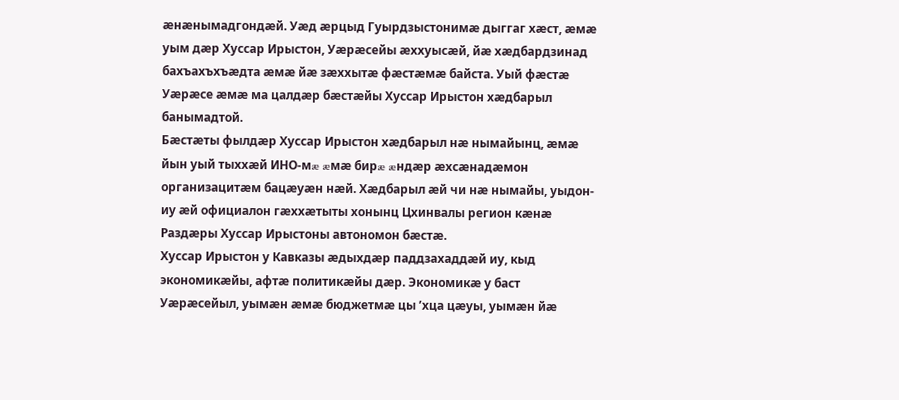æнæнымадгондæй. Уæд æрцыд Гуырдзыстонимæ дыггаг хæст, æмæ уым дæр Хуссар Ирыстон, Уæрæсейы æххуысæй, йæ хæдбардзинад бахъахъхъæдта æмæ йæ зæххытæ фæстæмæ байста. Уый фæстæ Уæрæсе æмæ ма цалдæр бæстæйы Хуссар Ирыстон хæдбарыл банымадтой.
Бæстæты фылдæр Хуссар Ирыстон хæдбарыл нæ нымайынц, æмæ йын уый тыххæй ИНО-мæ æмæ бирæ æндæр æхсæнадæмон организацитæм бацæуæн нæй. Хæдбарыл æй чи нæ нымайы, уыдон-иу æй официалон гæххæтыты хонынц Цхинвалы регион кæнæ Раздæры Хуссар Ирыстоны автономон бæстæ.
Хуссар Ирыстон у Кавказы æдыхдæр паддзахаддæй иу, кыд экономикæйы, афтæ политикæйы дæр. Экономикæ у баст Уæрæсейыл, уымæн æмæ бюджетмæ цы ’хца цæуы, уымæн йæ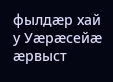фылдæр хай у Уæрæсейæ æрвыст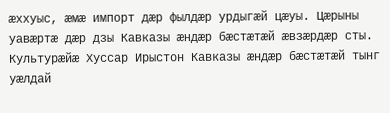æххуыс, æмæ импорт дæр фылдæр урдыгæй цæуы. Цæрыны уавæртæ дæр дзы Кавказы æндæр бæстæтæй æвзæрдæр сты. Культурæйæ Хуссар Ирыстон Кавказы æндæр бæстæтæй тынг уæлдай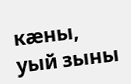кæны, уый зыны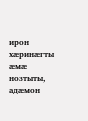ирон хæринæгты æмæ нозтыты, адæмон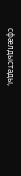сфæлдыстады,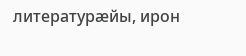литературæйы, ирон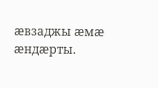æвзаджы æмæ æндæрты.